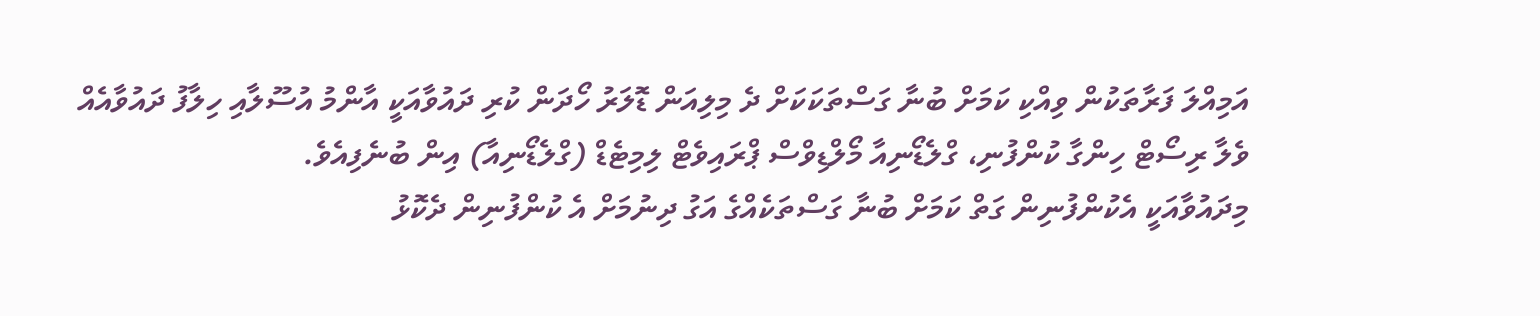އަމިއްލަ ފަރާތަކުން ވިއްކި ކަމަށް ބުނާ ގަސްތަކަކަށް ދެ މިލިއަން ޑޮލަރު ހޯދަން ކުރި ދައުވާއަކީ އާންމު އުސޫލާއި ހިލާފު ދައުވާއެއް ވެލާ ރިސޯޓް ހިންގާ ކުންފުނި، ގްލެޑޯނިއާ މޯލްޑިވްސް ޕްރައިވެޓް ލިމިޓެޑް (ގްލެޑޯނިއާ) އިން ބުނެފިއެވެ.
މިދައުވާއަކީ އެކުންފުނިން ގަތް ކަމަށް ބުނާ ގަސްތަކެއްގެ އަގު ދިނުމަށް އެ ކުންފުނިން ދެކޮޅު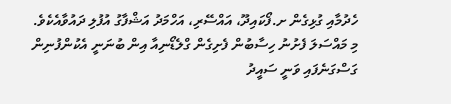ހެދުމާއި ގުޅިގެން ށ.ފޯކައިދޫ، އައްސޭރި، އަހްމަދު އަޝްފާގު އުފުލި ދައުވާއެކެވެ.
މި މައްސަލަ ފެށުނު ހިސާބުން ފެށިގެން ގްލެޑޯނިއާ އިން ބުނަނީ އެކުންފުނިން ގަސްގަނެފައި ވަނީ ސައީދު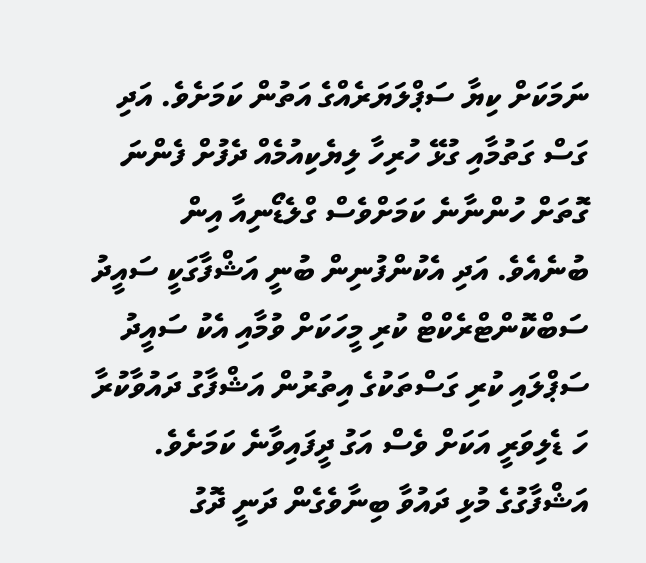ނަމަކަށް ކިޔާ ސަޕްލަޔަރެއްގެ އަތުން ކަމަށެވެ. އަދި ގަސް ގަތުމާއި ގުޅޭ ހުރިހާ ލިޔެކިއުމެއް ދެފުށް ފެންނަ ގޮތަށް ހުންނާނެ ކަމަށްވެސް ގްލެޑޯނިއާ އިން ބުނެއެވެ. އަދި އެކުންފުނިން ބުނީ އަޝްފާގަކީ ސައީދު ސަބްކޮންޓްރެކްޓް ކުރި މީހަކަށް ވުމާއި އެކު ސައީދު ސަޕްލައި ކުރި ގަސްތަކުގެ އިތުރުން އަޝްފާގު ދައުވާކުރާ ހަ ޑެލިވަރީ އަކަށް ވެސް އަގު ދީފައިވާނެ ކަމަށެވެ.
އަޝްފާގުގެ މުޅި ދައުވާ ބިނާވެގެން ދަނީ ދޮގު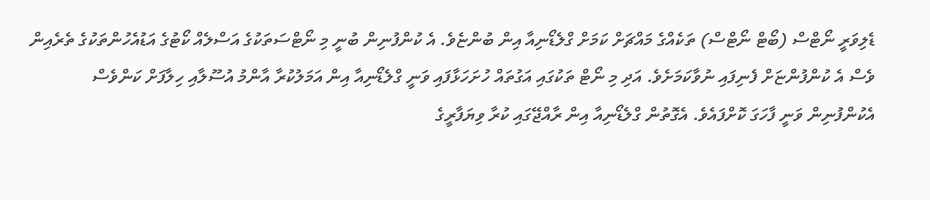ޑެލިވަރީ ނޯޓްސް (ބޯޓް ނޯޓްސް) ތަކެއްގެ މައްޗަށް ކަމަށް ގްލެޑޯނިއާ އިން ބުންޏެވެ. އެ ކުންފުނިން ބުނީ މި ނޯޓްސަތަކުގެ އަސްލެއް ކޯޓުގެ އަޑުއެހުންތަކުގެ ތެރެއިން ވެސް އެ ކުންފުންޏަށް ފެނިފައި ނުވާކަމަށެވެ. އަދި މި ނޯޓް ތަކުގައި އަގުތައް ހުށަހަޅާފައި ވަނީ ގްލެޑޯނިއާ އިން އަމަލުކުރާ އާންމު އުސޫލާއި ހިލާފަށް ކަންވެސް އެކުންފުނިން ވަނީ ފާހަގަ ކޮށްފައެވެ. އެގޮތުން ގްލެޑޯނިއާ އިން ރާއްޖޭގައި ކުރާ ވިޔަފާރީގެ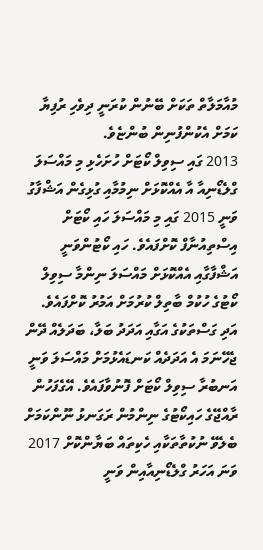މުއާމަލާތް ތަކަށް ބޭނުން ކުރަނީ ދިވެހި ރުފިޔާ ކަމަށް އެކުންފުނިން ބުންޏެވެ.
2013 ގައި ސިވިލް ކޯޓަށް ހުށަހެޅި މި މައްސަލަ ގްލެޑޯނިއާ އާ އެއްކޮޅަށް ނިމުމާއި ގުޅިގެން އަޝްފާގު ވަނީ 2015 ގައި މި މައްސަލަ ހައި ކޯޓަށް އިސްތިއުނާފް ކޮށްފައެވެ. ހައި ކޯޓުންވަނީ އަޝްފާގާއި އެއްކޮޅަށް މައްސަލަ ނިންމާ ސިވިލް ކޯޓުގެ ހުކުމް ބާތިލް ކުރުމަށް އަމުރު ކޮށްފައެވެ. އަދި ގަސްތަކުގެ އަގާއި އަދަދު ބަލާ، ބަދަލެއް ދޭން ޖެހޭނަމަ އެ އަދަދެއް ކަނޑައެޅުމަށް މައްސަލަ ވަނީ އަނބުރާ ސިވިލް ކޯޓަށް ފޮނުވާފައެވެ. އޭގެފަހުން ރާއްޖޭގެ ހައިކޯޓުގެ ނިންމުން ރަގަނޅު ނޫންކަމަށް ބެލެވޭ ނުކުތާތަކާއި ހެކިތައް ބަޔާންކޮށް 2017 ވަނަ އަހަރު ގްލެޑޯނިއާއިން ވަނީ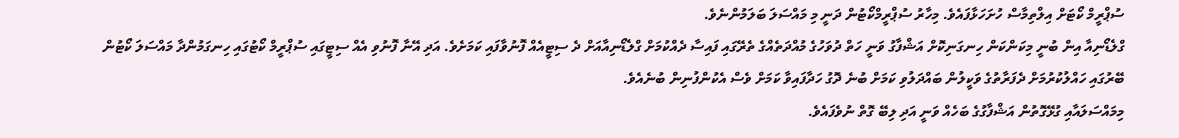ސުޕްރީމް ކޯޓަށް އިލްތިމާސް ހުށަހަޅާފައެވެ. މިހާރު ސުޕްރީމްކޯޓުން ދަނީ މި މައްސަލަ ބަލަމުންނެވެ.
ގްލެޑޯނިއާ އިން ބުނީ މިކަންކަން ހިނގަނިކޮށް އަޝްފާގު ވަނީ ހަތް ދުވަހުގެ މުއްދަތެއްގެ ތެރޭގައި ފައިސާ ދެއްކުމަށް ގްލެޑޯނިއާއަށް ދެ ސިޓީއެއް ފޮނުވާފައި ކަމަށެވެ. އަދި އޭނާ ފޮނުވި އެއް ސިޓީގައި ސުޕްރީމް ކޯޓުގައި ހިނގަމުންދާ މައްސަލަ ކޯޓުން ބޭރުގައި ހައްލުކުރުމަށް ދެފަރާތުގެ ވަކީލުން ބައްދަލުވި ކަމަށް ބުނެ ދޮގު ހަދާފައިވާ ކަމަށް ވެސް އެކުންފުނިން ބުނެއެވެ.
މިމައްސަލައާއި ގުޅޭގޮތުން އަޝްފާގުގެ ބަހެއް ވަނީ އަދި ލިބޭ ގޮތް ނުވެފައެވެ.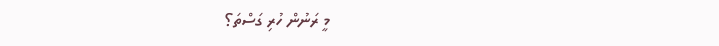މީ ރަނުން ހުރި ގަސްތަ؟